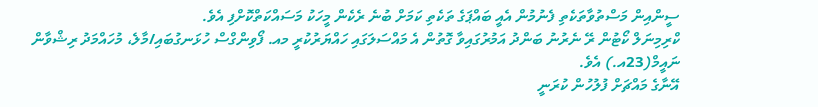ސީންއިން މަސްތުވާތަކެތި ފެނުމުން އެއީ ބައްޕަގެ ތަކެތި ކަމަށް ބުނެ ރެކެން މީހަކު މަސައްކަތްކޮށްފި އެވެ.
ކްރިމިނަލް ކޯޓުން ރޭ ނެރުނު ބަންދު އަމުރުގައިވާ ގޮތުން އެ މައްސަލަގައި ހައްޔަރުކުރީ މއ. ފޯވިންގްސް ހުޅަނގުބައި/މާލެ، މުހައްމަދު ރިޝްވާން ނައީމް(23އ.) އެވެ.
އޭނާގެ މައްޗަށް ފުލުހުން ކުރަނީ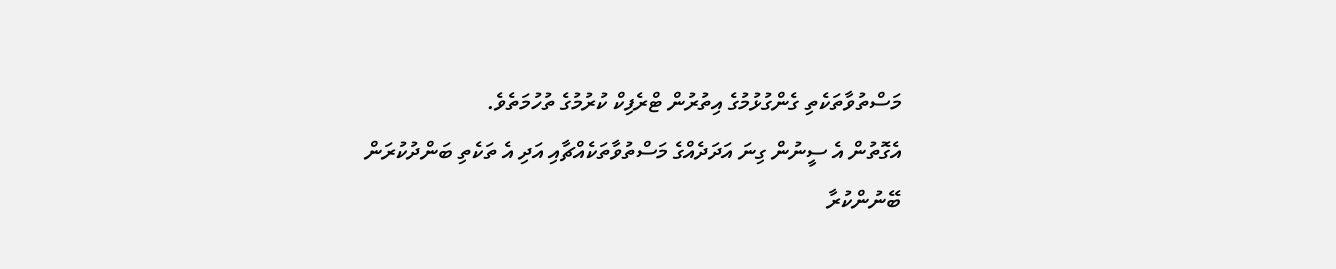މަސްތުވާތަކެތި ގެންގުޅުމުގެ އިތުރުން ޓްރެފިކް ކުރުމުގެ ތުހުމަތެވެ.
އެގޮތުން އެ ސީނުން ގިނަ އަދަދެއްގެ މަސްތުވާތަކެއްޗާއި އަދި އެ ތަކެތި ބަންދުކުރަން ބޭނުންކުރާ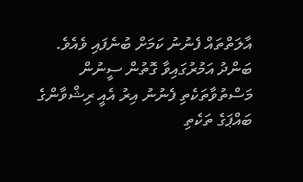އާލަތްތައް ފެނުނު ކަމަށް ބުނެފައި ވެއެވެ.
ބަންދު އަމުރުގައިވާ ގޮތުން ސީނުން މަސްތުވާތަކެތި ފެނުނު އިރު އެއީ ރިޝްވާންގެ ބައްޕަގެ ތަކެތި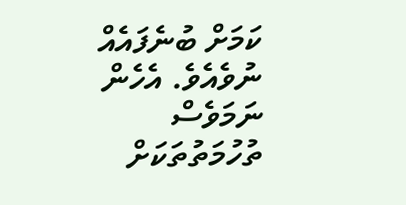ކަމަށް ބުނެފައެއް ނުވެއެވެ. އެހެން ނަމަވެސް ތުހުމަތުތަކަށް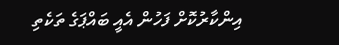އިންކާރުކޮށް ފަހުން އެއީ ބައްޕަގެ ތަކެތި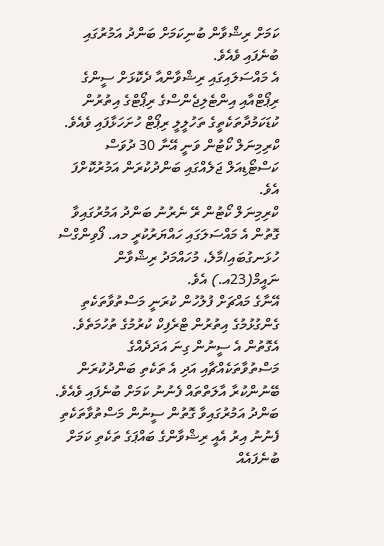ކަމަށް ރިޝްވާން ބުނިކަމަށް ބަންދު އަމުރުގައި ބުނެފައި ވެއެވެ.
އެ މައްސަލައިގައި ރިޝްވާންއާ ދެކޮޅަށް ސީންގެ ރިޕޯޓްއާއި އިންޓެލިޖެންސްގެ ރިޕޯޓްގެ އިތުރުން ކުޑަކަމުދާތަކެތީގެ ތަހުލީލީ ރިޕޯޓް ހުށަހަޅާފައި ވެއެވެ.
ކްރިމިނަލް ކޯޓުން ވަނީ އޭނާ 30 ދުވަސް ކަސްޓޯޑިއަލް ޖަލެއްގައި ބަންދުކުރަން އަމުރުކޮށްފަ އެވެ.
ކްރިމިނަލް ކޯޓުން ރޭ ނެރުނު ބަންދު އަމުރުގައިވާ ގޮތުން އެ މައްސަލަގައި ހައްޔަރުކުރީ މއ. ފޯވިންގްސް ހުޅަނގުބައި/މާލެ، މުހައްމަދު ރިޝްވާން ނައީމް(23އ.) އެވެ.
އޭނާގެ މައްޗަށް ފުލުހުން ކުރަނީ މަސްތުވާތަކެތި ގެންގުޅުމުގެ އިތުރުން ޓްރެފިކް ކުރުމުގެ ތުހުމަތެވެ.
އެގޮތުން އެ ސީނުން ގިނަ އަދަދެއްގެ މަސްތުވާތަކެއްޗާއި އަދި އެ ތަކެތި ބަންދުކުރަން ބޭނުންކުރާ އާލަތްތައް ފެނުނު ކަމަށް ބުނެފައި ވެއެވެ.
ބަންދު އަމުރުގައިވާ ގޮތުން ސީނުން މަސްތުވާތަކެތި ފެނުނު އިރު އެއީ ރިޝްވާންގެ ބައްޕަގެ ތަކެތި ކަމަށް ބުނެފައެއް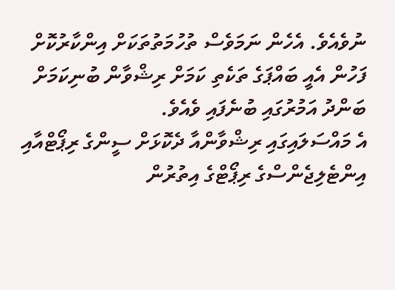ނުވެއެވެ. އެހެން ނަމަވެސް ތުހުމަތުތަކަށް އިންކާރުކޮށް ފަހުން އެއީ ބައްޕަގެ ތަކެތި ކަމަށް ރިޝްވާން ބުނިކަމަށް ބަންދު އަމުރުގައި ބުނެފައި ވެއެވެ.
އެ މައްސަލައިގައި ރިޝްވާންއާ ދެކޮޅަށް ސީންގެ ރިޕޯޓްއާއި އިންޓެލިޖެންސްގެ ރިޕޯޓްގެ އިތުރުން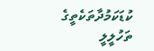ކުޑަކަމުދާތަކެތީގެ ތަހުލީލީ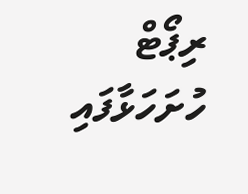ރިޕޯޓް ހުށަހަޅާފައި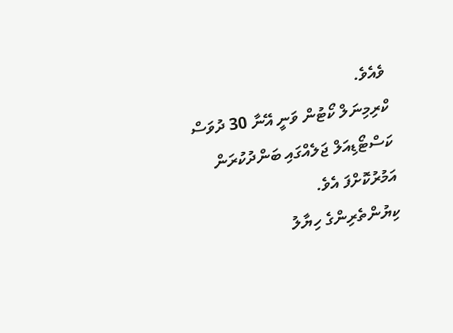ވެއެވެ.
ކްރިމިނަލް ކޯޓުން ވަނީ އޭނާ 30 ދުވަސް ކަސްޓޯޑިއަލް ޖަލެއްގައި ބަންދުކުރަން އަމުރުކޮށްފަ އެވެ.
ކިޔުންތެރިންގެ ހިޔާލު